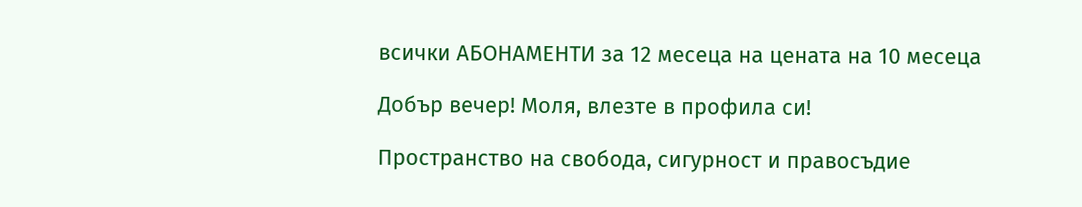всички АБОНАМЕНТИ за 12 месеца на цената на 10 месеца

Добър вечер! Моля, влезте в профила си!

Пространство на свобода, сигурност и правосъдие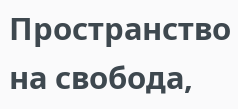Пространство на свобода,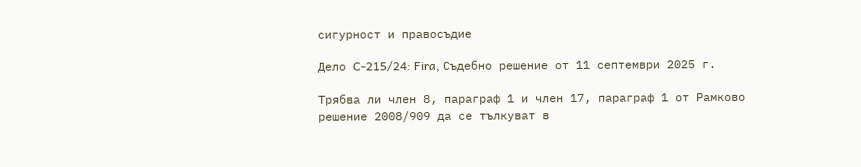сигурност и правосъдие

Дело C-215/24: Fira, Съдебно решение от 11 септември 2025 г.

Трябва ли член 8, параграф 1 и член 17, параграф 1 от Рамково решение 2008/909 да се тълкуват в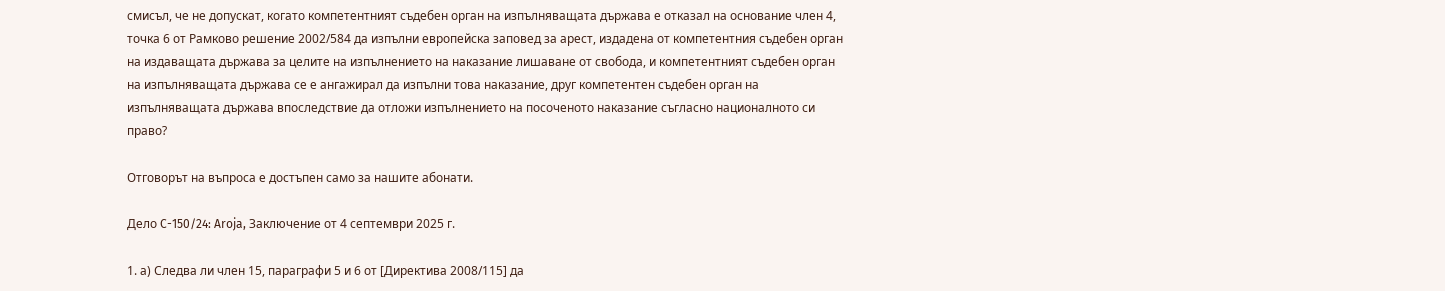смисъл, че не допускат, когато компетентният съдебен орган на изпълняващата държава е отказал на основание член 4, точка 6 от Рамково решение 2002/584 да изпълни европейска заповед за арест, издадена от компетентния съдебен орган на издаващата държава за целите на изпълнението на наказание лишаване от свобода, и компетентният съдебен орган на изпълняващата държава се е ангажирал да изпълни това наказание, друг компетентен съдебен орган на изпълняващата държава впоследствие да отложи изпълнението на посоченото наказание съгласно националното си право?

Отговорът на въпроса е достъпен само за нашите абонати.

Дело C-150/24: Aroja, Заключение от 4 септември 2025 г.

1. а) Следва ли член 15, параграфи 5 и 6 от [Директива 2008/115] да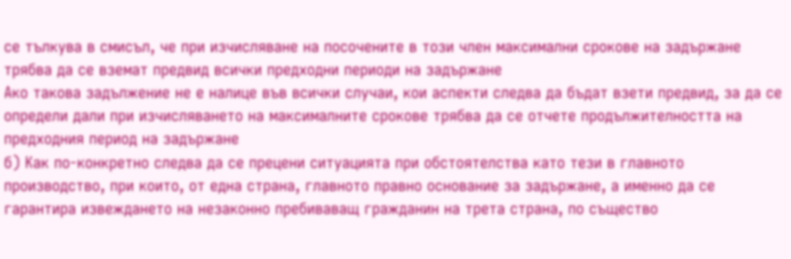се тълкува в смисъл, че при изчисляване на посочените в този член максимални срокове на задържане трябва да се вземат предвид всички предходни периоди на задържане
Ако такова задължение не е налице във всички случаи, кои аспекти следва да бъдат взети предвид, за да се определи дали при изчисляването на максималните срокове трябва да се отчете продължителността на предходния период на задържане
б) Как по-конкретно следва да се прецени ситуацията при обстоятелства като тези в главното производство, при които, от една страна, главното правно основание за задържане, а именно да се гарантира извеждането на незаконно пребиваващ гражданин на трета страна, по същество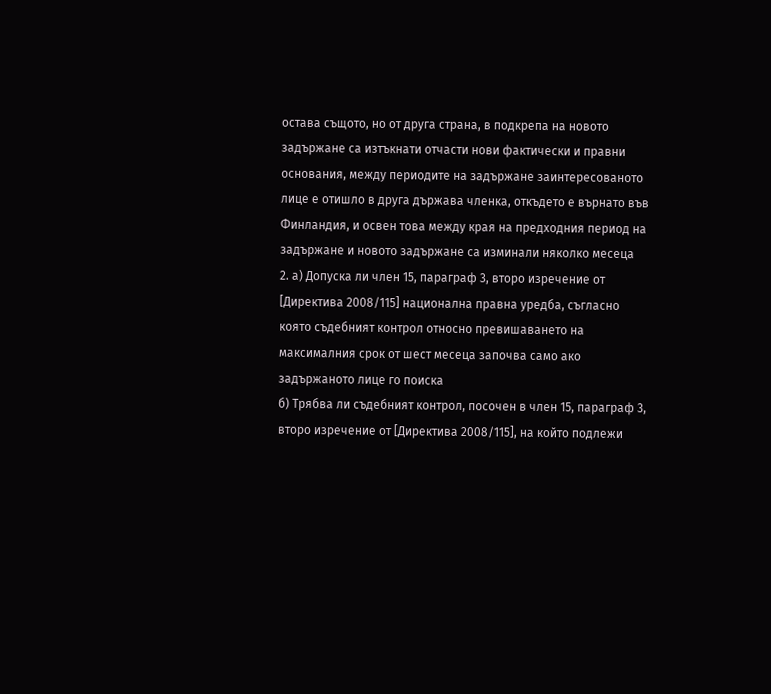остава същото, но от друга страна, в подкрепа на новото задържане са изтъкнати отчасти нови фактически и правни основания, между периодите на задържане заинтересованото лице е отишло в друга държава членка, откъдето е върнато във Финландия, и освен това между края на предходния период на задържане и новото задържане са изминали няколко месеца
2. а) Допуска ли член 15, параграф 3, второ изречение от [Директива 2008/115] национална правна уредба, съгласно която съдебният контрол относно превишаването на максималния срок от шест месеца започва само ако задържаното лице го поиска
б) Трябва ли съдебният контрол, посочен в член 15, параграф 3, второ изречение от [Директива 2008/115], на който подлежи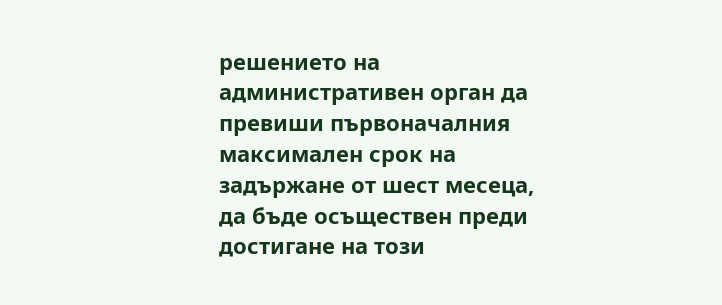решението на административен орган да превиши първоначалния максимален срок на задържане от шест месеца, да бъде осъществен преди достигане на този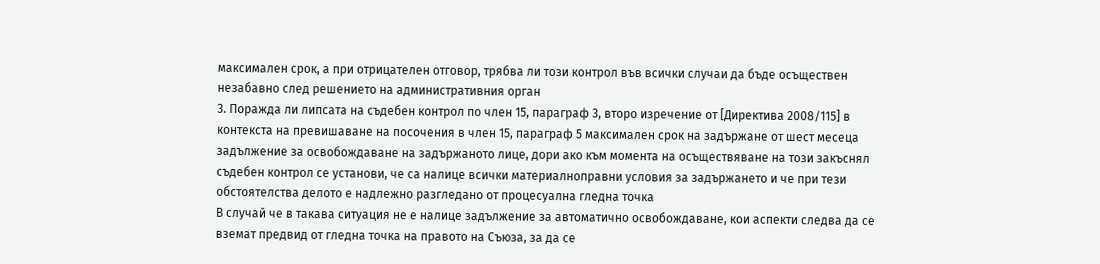максимален срок, а при отрицателен отговор, трябва ли този контрол във всички случаи да бъде осъществен незабавно след решението на административния орган
3. Поражда ли липсата на съдебен контрол по член 15, параграф 3, второ изречение от [Директива 2008/115] в контекста на превишаване на посочения в член 15, параграф 5 максимален срок на задържане от шест месеца задължение за освобождаване на задържаното лице, дори ако към момента на осъществяване на този закъснял съдебен контрол се установи, че са налице всички материалноправни условия за задържането и че при тези обстоятелства делото е надлежно разгледано от процесуална гледна точка
В случай че в такава ситуация не е налице задължение за автоматично освобождаване, кои аспекти следва да се вземат предвид от гледна точка на правото на Съюза, за да се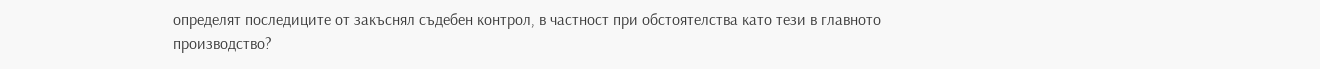определят последиците от закъснял съдебен контрол, в частност при обстоятелства като тези в главното производство?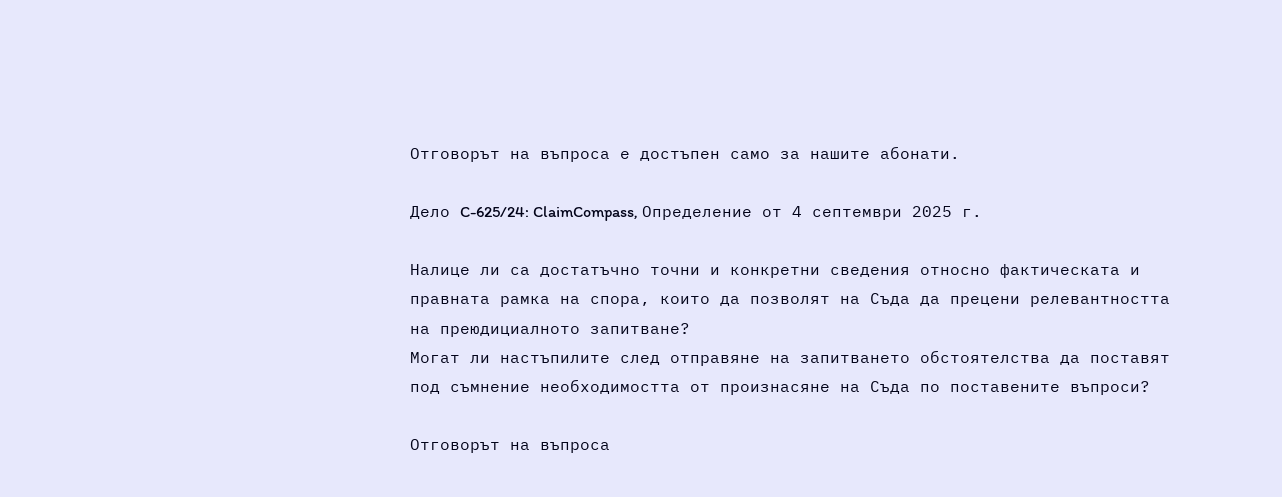Отговорът на въпроса е достъпен само за нашите абонати.

Дело C-625/24: ClaimCompass, Определение от 4 септември 2025 г.

Налице ли са достатъчно точни и конкретни сведения относно фактическата и правната рамка на спора, които да позволят на Съда да прецени релевантността на преюдициалното запитване?
Могат ли настъпилите след отправяне на запитването обстоятелства да поставят под съмнение необходимостта от произнасяне на Съда по поставените въпроси?

Отговорът на въпроса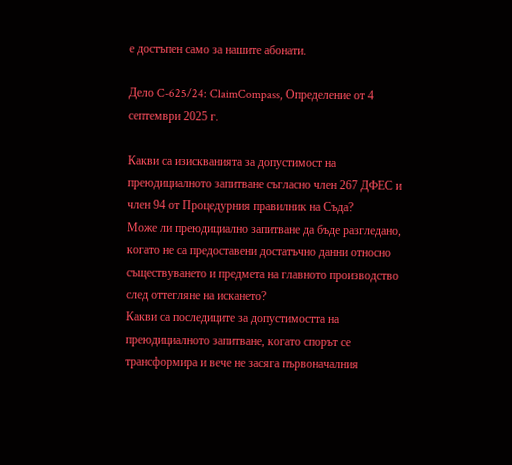е достъпен само за нашите абонати.

Дело C-625/24: ClaimCompass, Определение от 4 септември 2025 г.

Какви са изискванията за допустимост на преюдициалното запитване съгласно член 267 ДФЕС и член 94 от Процедурния правилник на Съда?
Може ли преюдициално запитване да бъде разгледано, когато не са предоставени достатъчно данни относно съществуването и предмета на главното производство след оттегляне на искането?
Какви са последиците за допустимостта на преюдициалното запитване, когато спорът се трансформира и вече не засяга първоначалния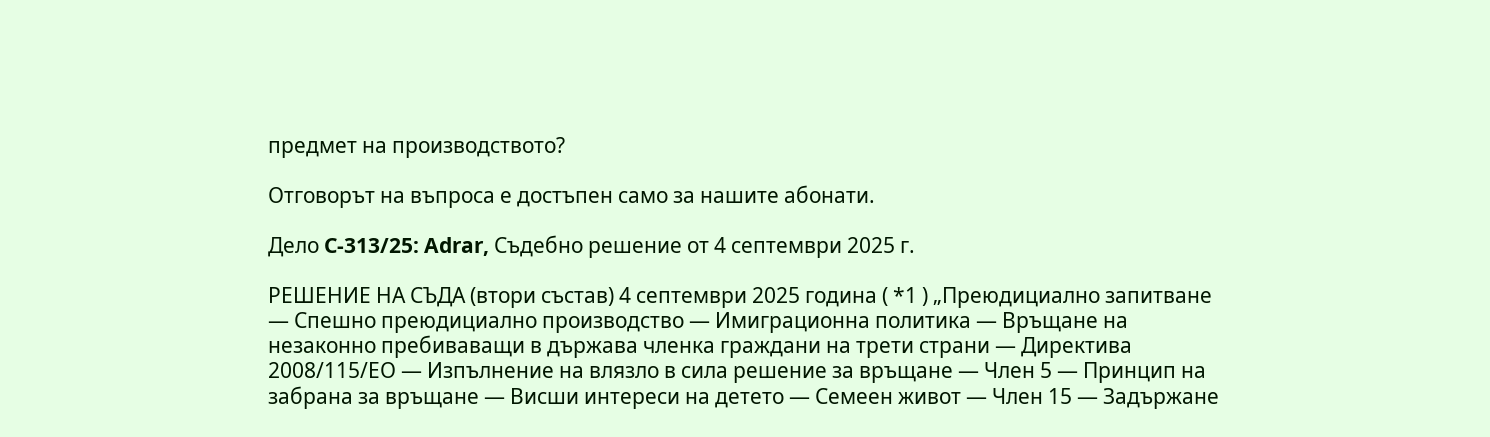предмет на производството?

Отговорът на въпроса е достъпен само за нашите абонати.

Дело C-313/25: Adrar, Съдебно решение от 4 септември 2025 г.

РЕШЕНИЕ НА СЪДА (втори състав) 4 септември 2025 година ( *1 ) „Преюдициално запитване — Спешно преюдициално производство — Имиграционна политика — Връщане на незаконно пребиваващи в държава членка граждани на трети страни — Директива 2008/115/ЕО — Изпълнение на влязло в сила решение за връщане — Член 5 — Принцип на забрана за връщане — Висши интереси на детето — Семеен живот — Член 15 — Задържане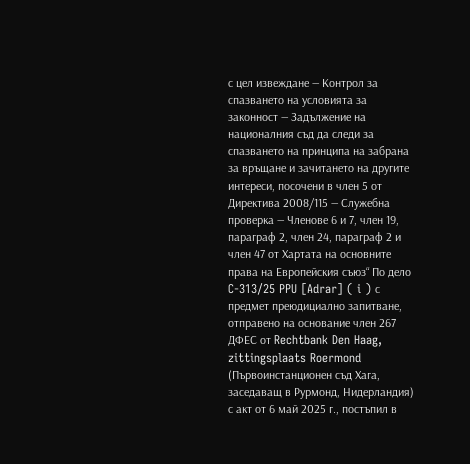с цел извеждане — Контрол за спазването на условията за законност — Задължение на националния съд да следи за спазването на принципа на забрана за връщане и зачитането на другите интереси, посочени в член 5 от Директива 2008/115 — Служебна проверка — Членове 6 и 7, член 19, параграф 2, член 24, параграф 2 и член 47 от Хартата на основните права на Европейския съюз“ По дело C‑313/25 PPU [Adrar] ( i ) с предмет преюдициално запитване, отправено на основание член 267 ДФЕС от Rechtbank Den Haag, zittingsplaats Roermond (Първоинстанционен съд Хага, заседаващ в Рурмонд, Нидерландия) с акт от 6 май 2025 г., постъпил в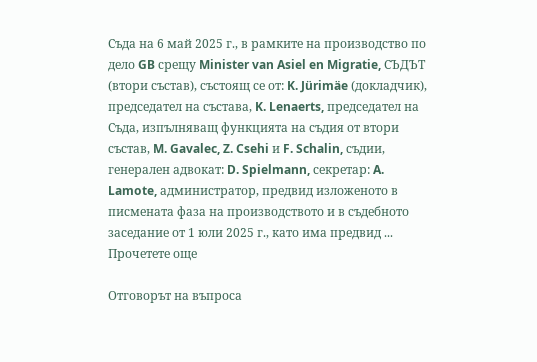Съда на 6 май 2025 г., в рамките на производство по дело GB срещу Minister van Asiel en Migratie, СЪДЪТ (втори състав), състоящ се от: K. Jürimäe (докладчик), председател на състава, K. Lenaerts, председател на Съда, изпълняващ функцията на съдия от втори състав, M. Gavalec, Z. Csehi и F. Schalin, съдии, генерален адвокат: D. Spielmann, секретар: A. Lamote, администратор, предвид изложеното в писмената фаза на производството и в съдебното заседание от 1 юли 2025 г., като има предвид ... Прочетете още

Отговорът на въпроса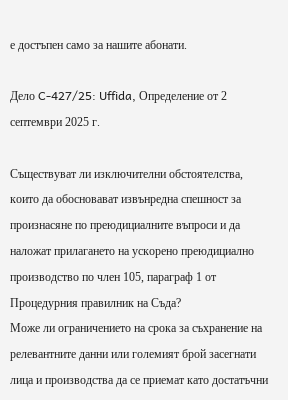е достъпен само за нашите абонати.

Дело C-427/25: Uffida, Определение от 2 септември 2025 г.

Съществуват ли изключителни обстоятелства, които да обосновават извънредна спешност за произнасяне по преюдициалните въпроси и да наложат прилагането на ускорено преюдициално производство по член 105, параграф 1 от Процедурния правилник на Съда?
Може ли ограничението на срока за съхранение на релевантните данни или големият брой засегнати лица и производства да се приемат като достатъчни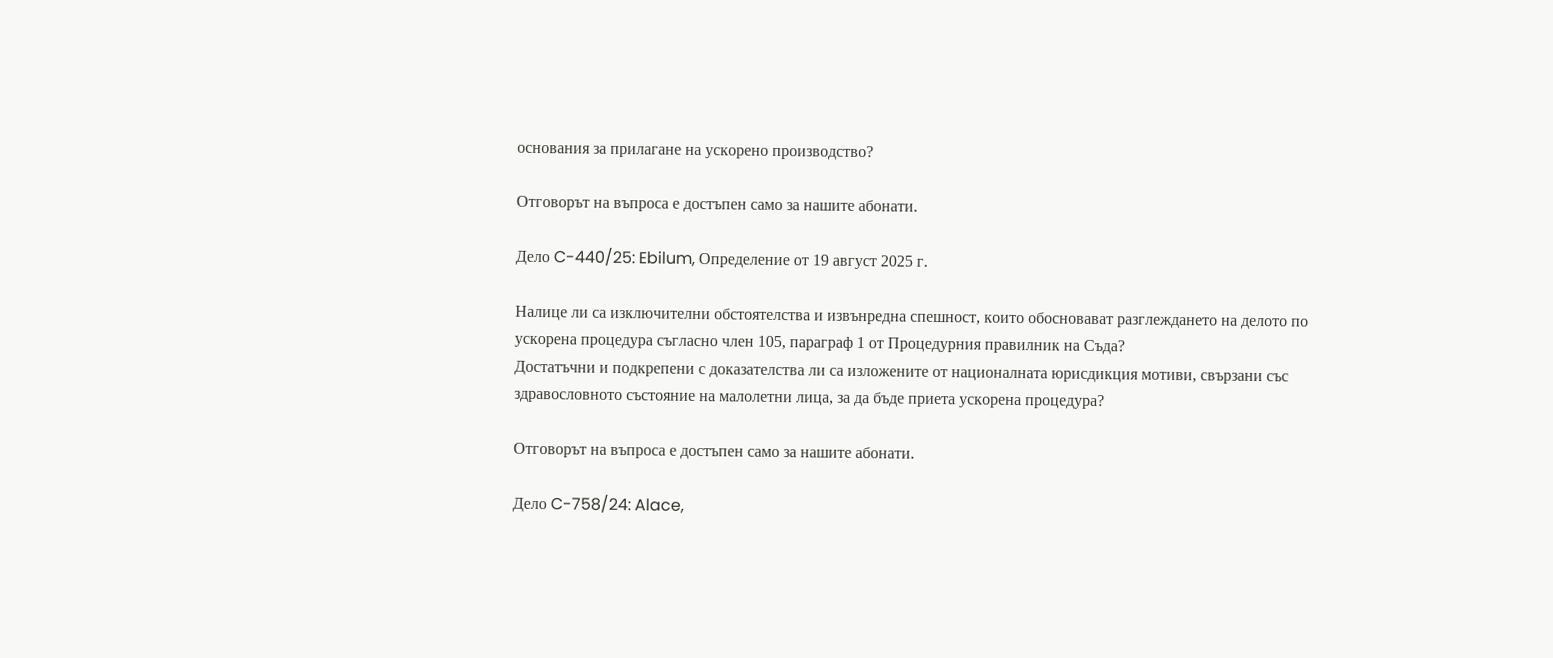основания за прилагане на ускорено производство?

Отговорът на въпроса е достъпен само за нашите абонати.

Дело C-440/25: Ebilum, Определение от 19 август 2025 г.

Налице ли са изключителни обстоятелства и извънредна спешност, които обосновават разглеждането на делото по ускорена процедура съгласно член 105, параграф 1 от Процедурния правилник на Съда?
Достатъчни и подкрепени с доказателства ли са изложените от националната юрисдикция мотиви, свързани със здравословното състояние на малолетни лица, за да бъде приета ускорена процедура?

Отговорът на въпроса е достъпен само за нашите абонати.

Дело C-758/24: Alace,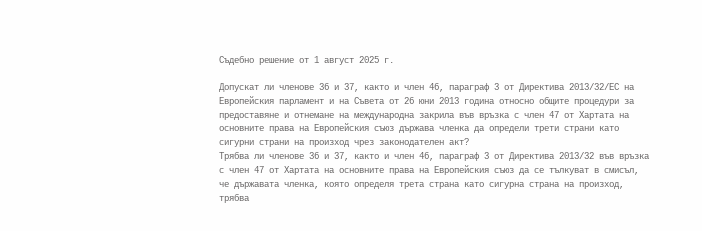Съдебно решение от 1 август 2025 г.

Допускат ли членове 36 и 37, както и член 46, параграф 3 от Директива 2013/32/ЕС на Европейския парламент и на Съвета от 26 юни 2013 година относно общите процедури за предоставяне и отнемане на международна закрила във връзка с член 47 от Хартата на основните права на Европейския съюз държава членка да определи трети страни като сигурни страни на произход чрез законодателен акт?
Трябва ли членове 36 и 37, както и член 46, параграф 3 от Директива 2013/32 във връзка с член 47 от Хартата на основните права на Европейския съюз да се тълкуват в смисъл, че държавата членка, която определя трета страна като сигурна страна на произход, трябва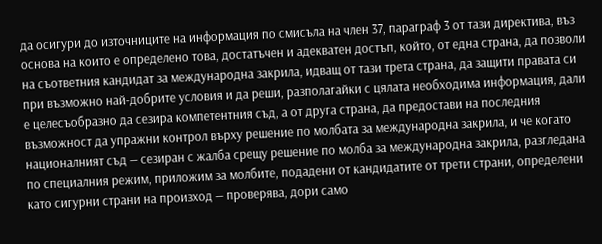да осигури до източниците на информация по смисъла на член 37, параграф 3 от тази директива, въз основа на които е определено това, достатъчен и адекватен достъп, който, от една страна, да позволи на съответния кандидат за международна закрила, идващ от тази трета страна, да защити правата си при възможно най-добрите условия и да реши, разполагайки с цялата необходима информация, дали е целесъобразно да сезира компетентния съд, а от друга страна, да предостави на последния възможност да упражни контрол върху решение по молбата за международна закрила, и че когато националният съд — сезиран с жалба срещу решение по молба за международна закрила, разгледана по специалния режим, приложим за молбите, подадени от кандидатите от трети страни, определени като сигурни страни на произход — проверява, дори само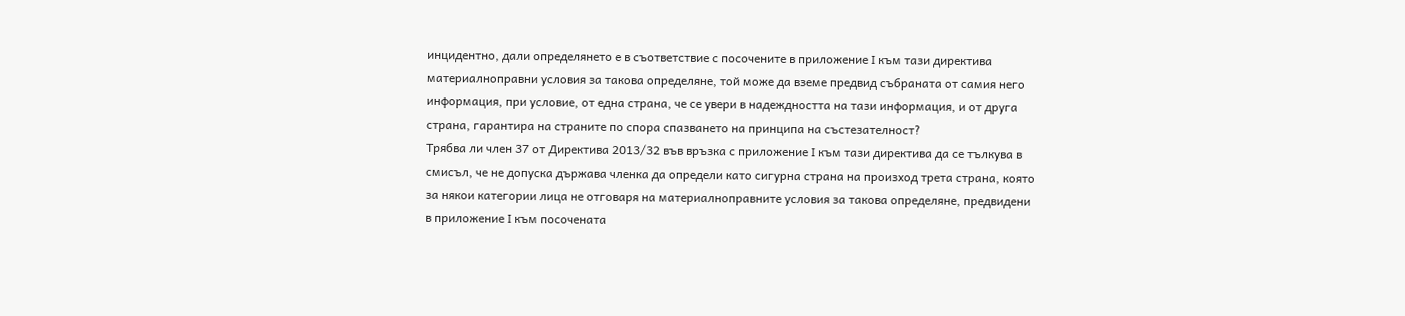инцидентно, дали определянето e в съответствие с посочените в приложение I към тази директива материалноправни условия за такова определяне, той може да вземе предвид събраната от самия него информация, при условие, от една страна, че се увери в надеждността на тази информация, и от друга страна, гарантира на страните по спора спазването на принципа на състезателност?
Трябва ли член 37 от Директива 2013/32 във връзка с приложение I към тази директива да се тълкува в смисъл, че не допуска държава членка да определи като сигурна страна на произход трета страна, която за някои категории лица не отговаря на материалноправните условия за такова определяне, предвидени в приложение I към посочената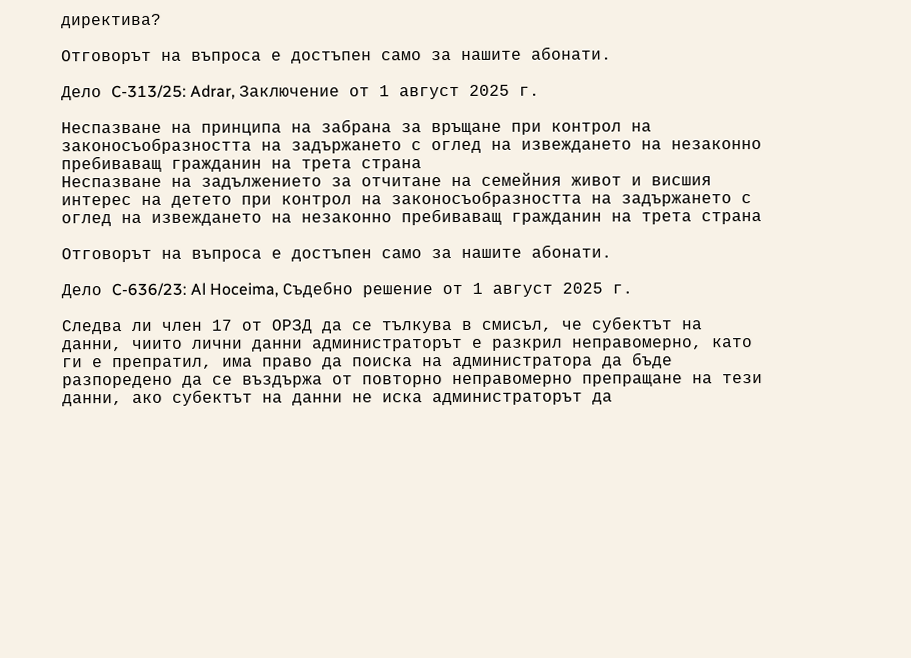директива?

Отговорът на въпроса е достъпен само за нашите абонати.

Дело C-313/25: Adrar, Заключение от 1 август 2025 г.

Неспазване на принципа на забрана за връщане при контрол на законосъобразността на задържането с оглед на извеждането на незаконно пребиваващ гражданин на трета страна
Неспазване на задължението за отчитане на семейния живот и висшия интерес на детето при контрол на законосъобразността на задържането с оглед на извеждането на незаконно пребиваващ гражданин на трета страна

Отговорът на въпроса е достъпен само за нашите абонати.

Дело C-636/23: Al Hoceima, Съдебно решение от 1 август 2025 г.

Следва ли член 17 от ОРЗД да се тълкува в смисъл, че субектът на данни, чиито лични данни администраторът е разкрил неправомерно, като ги е препратил, има право да поиска на администратора да бъде разпоредено да се въздържа от повторно неправомерно препращане на тези данни, ако субектът на данни не иска администраторът да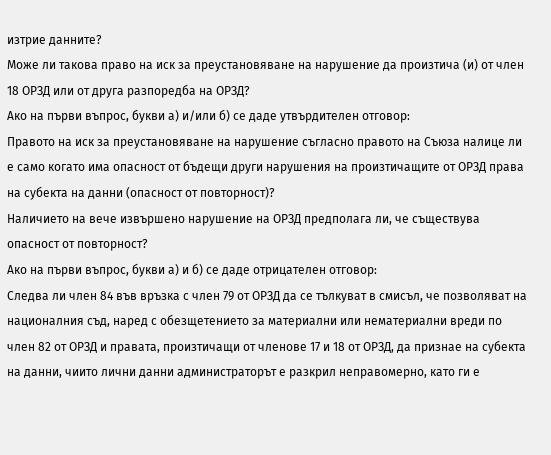изтрие данните?
Може ли такова право на иск за преустановяване на нарушение да произтича (и) от член 18 ОРЗД или от друга разпоредба на ОРЗД?
Ако на първи въпрос, букви а) и/или б) се даде утвърдителен отговор:
Правото на иск за преустановяване на нарушение съгласно правото на Съюза налице ли е само когато има опасност от бъдещи други нарушения на произтичащите от ОРЗД права на субекта на данни (опасност от повторност)?
Наличието на вече извършено нарушение на ОРЗД предполага ли, че съществува опасност от повторност?
Ако на първи въпрос, букви а) и б) се даде отрицателен отговор:
Следва ли член 84 във връзка с член 79 от ОРЗД да се тълкуват в смисъл, че позволяват на националния съд, наред с обезщетението за материални или нематериални вреди по член 82 от ОРЗД и правата, произтичащи от членове 17 и 18 от ОРЗД, да признае на субекта на данни, чиито лични данни администраторът е разкрил неправомерно, като ги е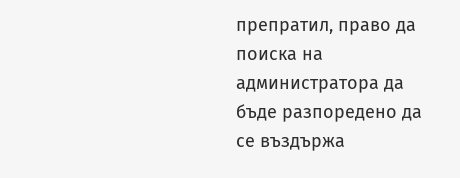препратил, право да поиска на администратора да бъде разпоредено да се въздържа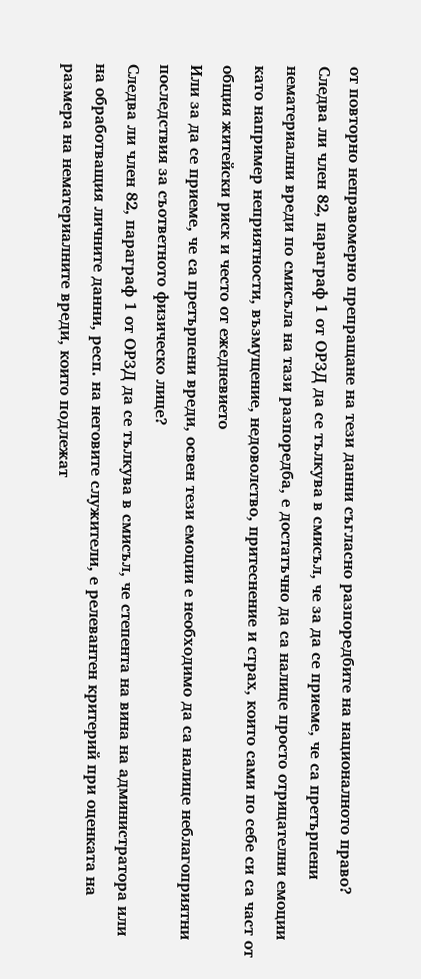от повторно неправомерно препращане на тези данни съгласно разпоредбите на националното право?
Следва ли член 82, параграф 1 от ОРЗД да се тълкува в смисъл, че за да се приеме, че са претърпени нематериални вреди по смисъла на тази разпоредба, е достатъчно да са налице просто отрицателни емоции като например неприятности, възмущение, недоволство, притеснение и страх, които сами по себе си са част от общия житейски риск и често от ежедневието
Или за да се приеме, че са претърпени вреди, освен тези емоции е необходимо да са налице неблагоприятни последствия за съответното физическо лице?
Следва ли член 82, параграф 1 от ОРЗД да се тълкува в смисъл, че степента на вина на администратора или на обработващия личните данни, респ. на неговите служители, е релевантен критерий при оценката на размера на нематериалните вреди, които подлежат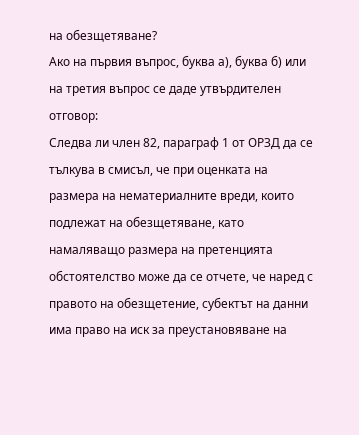на обезщетяване?
Ако на първия въпрос, буква а), буква б) или на третия въпрос се даде утвърдителен отговор:
Следва ли член 82, параграф 1 от ОРЗД да се тълкува в смисъл, че при оценката на размера на нематериалните вреди, които подлежат на обезщетяване, като намаляващо размера на претенцията обстоятелство може да се отчете, че наред с правото на обезщетение, субектът на данни има право на иск за преустановяване на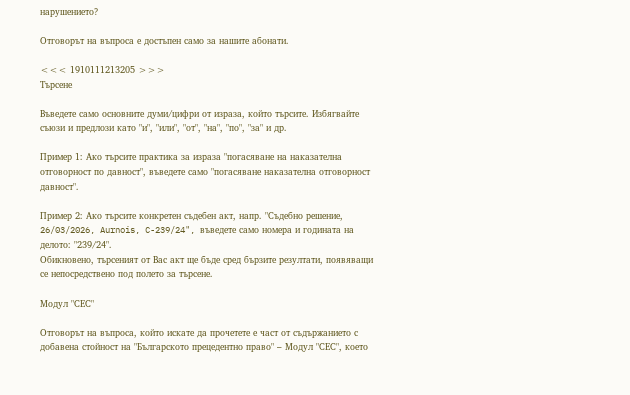нарушението?

Отговорът на въпроса е достъпен само за нашите абонати.

<<< 1910111213205 >>>
Търсене

Въведете само основните думи/цифри от израза, който търсите. Избягвайте съюзи и предлози като "и", "или", "от", "на", "по", "за" и др.

Пример 1: Ако търсите практика за израза "погасяване на наказателна отговорност по давност", въведете само "погасяване наказателна отговорност давност".

Пример 2: Ако търсите конкретен съдебен акт, напр. "Съдебно решение, 26/03/2026, Aurnois, C-239/24", въведете само номера и годината на делото: "239/24".
Обикновено, търсеният от Вас акт ще бъде сред бързите резултати, появяващи се непосредствено под полето за търсене.

Модул "СЕС"

Отговорът на въпроса, който искате да прочетете е част от съдържанието с добавена стойност на "Българското прецедентно право" – Модул "СЕС", което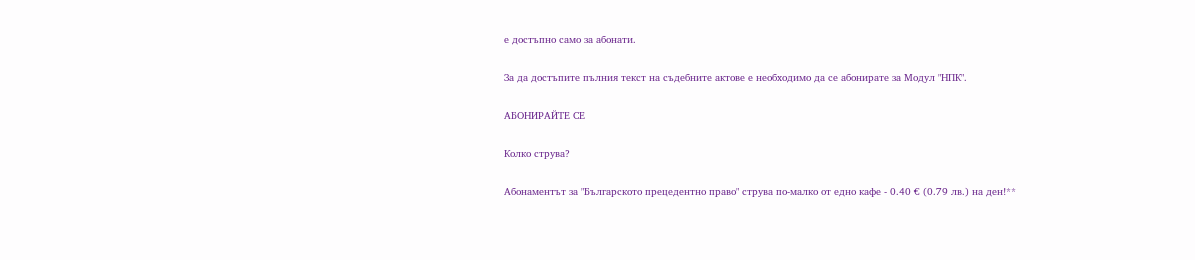е достъпно само за абонати.

За да достъпите пълния текст на съдебните актове е необходимо да се абонирате за Модул "НПК".

АБОНИРАЙТЕ СЕ

Колко струва?

Абонаментът за "Българското прецедентно право" струва по-малко от едно кафе - 0.40 € (0.79 лв.) на ден!**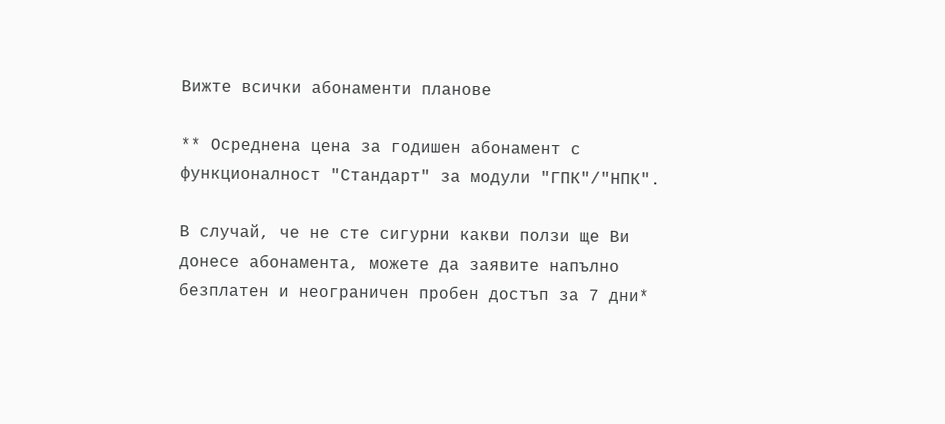Вижте всички абонаменти планове

** Осреднена цена за годишен абонамент с функционалност "Стандарт" за модули "ГПК"/"НПК".

В случай, че не сте сигурни какви ползи ще Ви донесе абонамента, можете да заявите напълно безплатен и неограничен пробен достъп за 7 дни*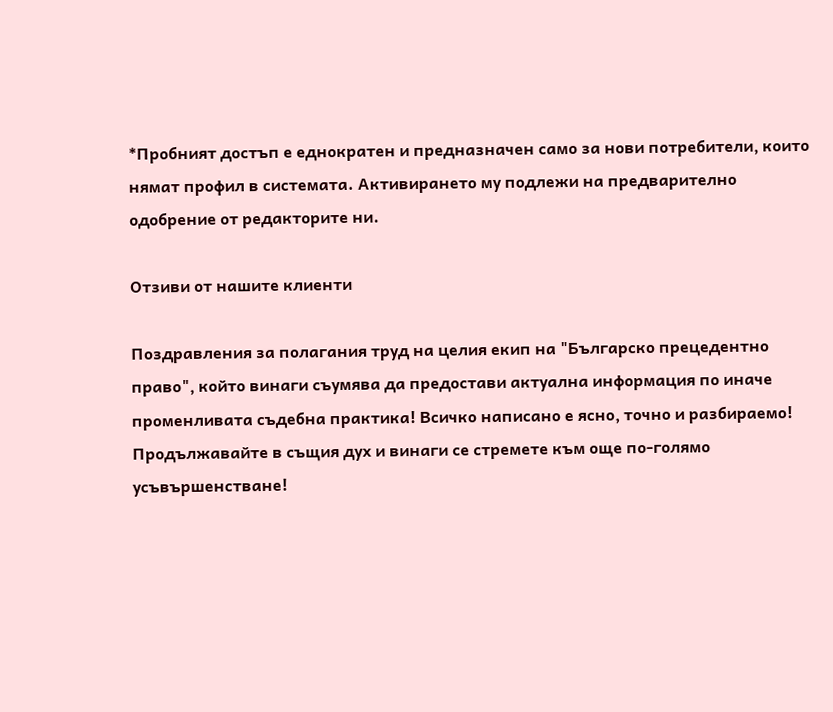*Пробният достъп е еднократен и предназначен само за нови потребители, които нямат профил в системата. Активирането му подлежи на предварително одобрение от редакторите ни.

Отзиви от нашите клиенти

Поздравления за полагания труд на целия екип на "Българско прецедентно право", който винаги съумява да предостави актуална информация по иначе променливата съдебна практика! Всичко написано е ясно, точно и разбираемо!
Продължавайте в същия дух и винаги се стремете към още по-голямо усъвършенстване!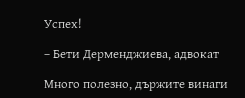Успех!

– Бети Дерменджиева, адвокат

Много полезно, държите винаги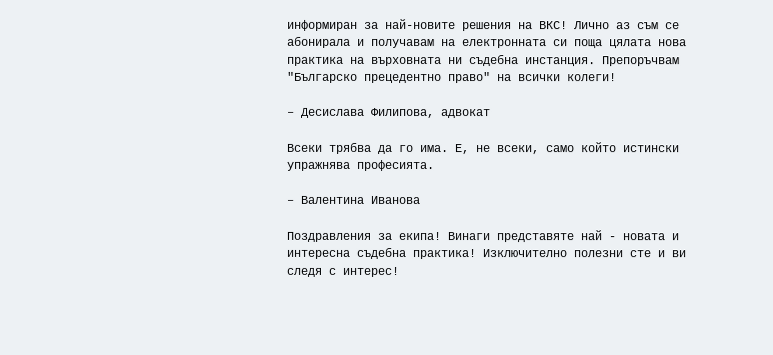информиран за най-новите решения на ВКС! Лично аз съм се абонирала и получавам на електронната си поща цялата нова практика на върховната ни съдебна инстанция. Препоръчвам "Българско прецедентно право" на всички колеги!

– Десислава Филипова, адвокат

Всеки трябва да го има. Е, не всеки, само който истински упражнява професията.

– Валентина Иванова

Поздравления за екипа! Винаги представяте най - новата и интересна съдебна практика! Изключително полезни сте и ви следя с интерес!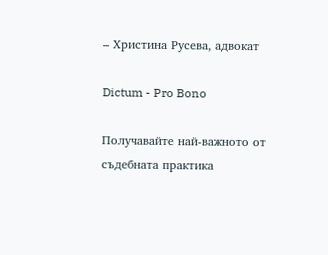– Христина Русева, адвокат

Dictum - Pro Bono

Получавайте най-важното от съдебната практика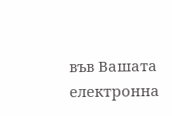във Вашата електронна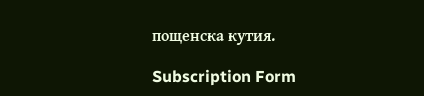пощенска кутия.

Subscription Form